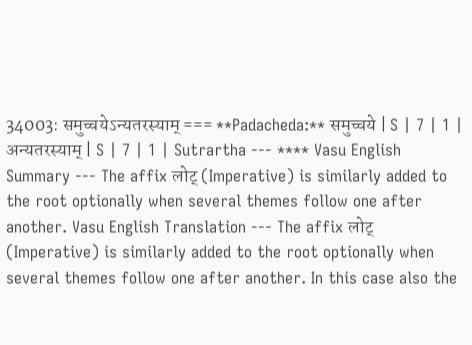34003: समुच्चयेऽन्यतरस्याम् === **Padacheda:** समुच्चये | S | 7 | 1 | अन्यतरस्याम् | S | 7 | 1 | Sutrartha --- **** Vasu English Summary --- The affix लोट् (Imperative) is similarly added to the root optionally when several themes follow one after another. Vasu English Translation --- The affix लोट् (Imperative) is similarly added to the root optionally when several themes follow one after another. In this case also the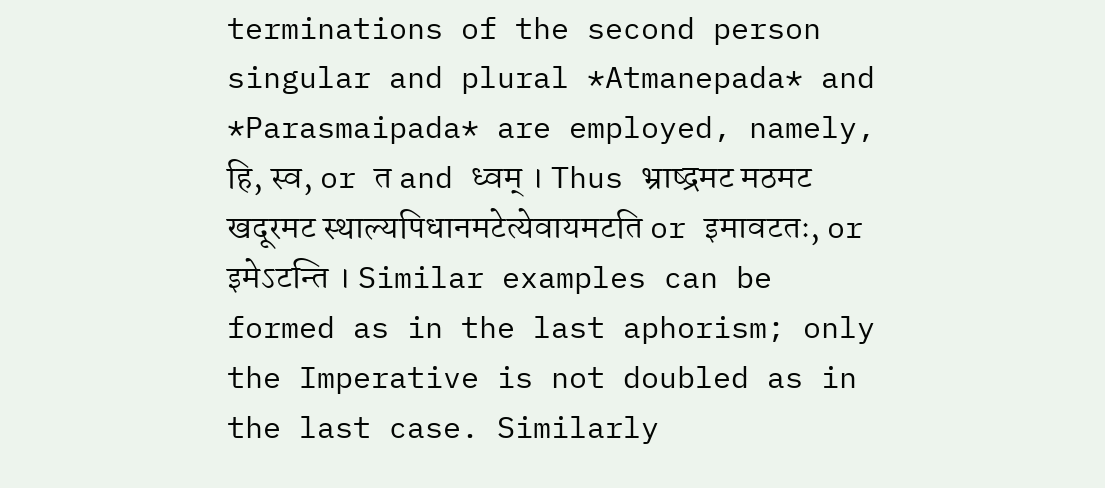terminations of the second person singular and plural *Atmanepada* and *Parasmaipada* are employed, namely, हि, स्व, or त and ध्वम् । Thus भ्राष्द्रमट मठमट खदूरमट स्थाल्यपिधानमटेत्येवायमटति or इमावटतः, or इमेऽटन्ति । Similar examples can be formed as in the last aphorism; only the Imperative is not doubled as in the last case. Similarly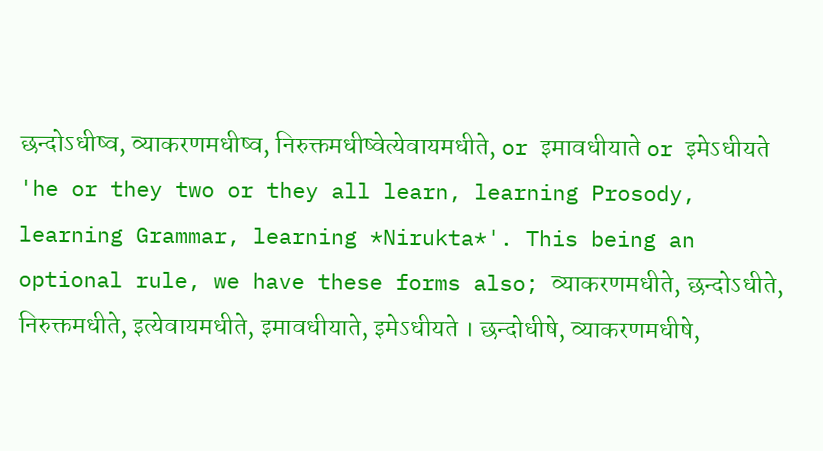छन्दोऽधीष्व, व्याकरणमधीष्व, निरुक्तमधीष्वेत्येवायमधीते, or इमावधीयाते or इमेऽधीयते 'he or they two or they all learn, learning Prosody, learning Grammar, learning *Nirukta*'. This being an optional rule, we have these forms also; व्याकरणमधीते, छन्दोऽधीते, निरुक्तमधीते, इत्येवायमधीते, इमावधीयाते, इमेऽधीयते । छन्दोधीषे, व्याकरणमधीषे,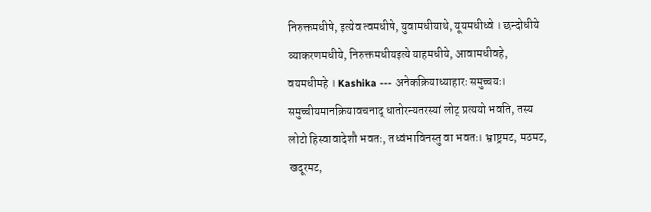निरुक्तमधीषे, इत्येव त्वमधीषे, युवामधीयाथे, यूयमधीध्वे । छन्दोधीये व्याकरणमधीये, निरुक्तमधीयइत्ये याहमधीये, आवामधीवहे, वयमधीमहे । Kashika --- अनेकक्रियाध्याहारः समुच्चयः। समुच्चीयमानक्रियावचनाद् धातोरन्यतरस्यां लोट् प्रत्ययो भवति, तस्य लोटो हिस्वावादेशौ भवतः, तध्वंभाविनस्तु वा भवतः। भ्राष्ट्रमट, मठमट, खदूरमट,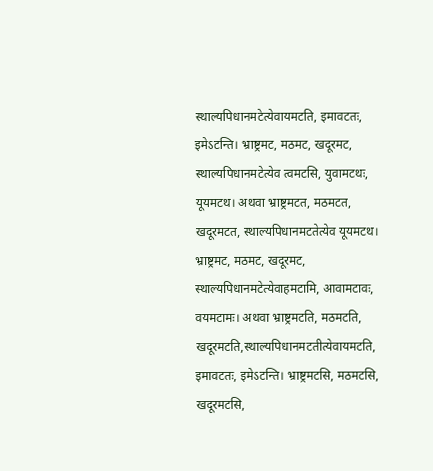स्थाल्यपिधानमटेत्येवायमटति, इमावटतः, इमेऽटन्ति। भ्राष्ट्रमट, मठमट, खदूरमट, स्थाल्यपिधानमटेत्येव त्वमटसि, युवामटथः, यूयमटथ। अथवा भ्राष्ट्रमटत, मठमटत, खदूरमटत, स्थाल्यपिधानमटतेत्येव यूयमटथ। भ्राष्ट्रमट, मठमट, खदूरमट, स्थाल्यपिधानमटेत्येवाहमटामि, आवामटावः, वयमटामः। अथवा भ्राष्ट्रमटति, मठमटति, खदूरमटति,स्थाल्यपिधानमटतीत्येवायमटति, इमावटतः, इमेऽटन्ति। भ्राष्ट्रमटसि, मठमटसि, खदूरमटसि,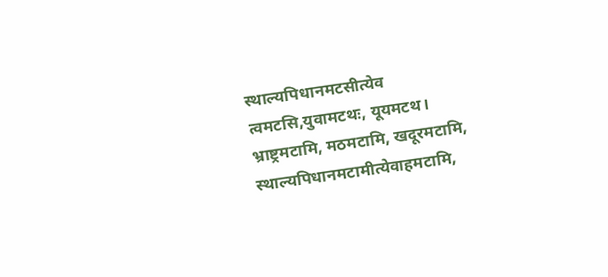स्थाल्यपिधानमटसीत्येव त्वमटसि,युवामटथः, यूयमटथ। भ्राष्ट्रमटामि, मठमटामि, खदूरमटामि, स्थाल्यपिधानमटामीत्येवाहमटामि,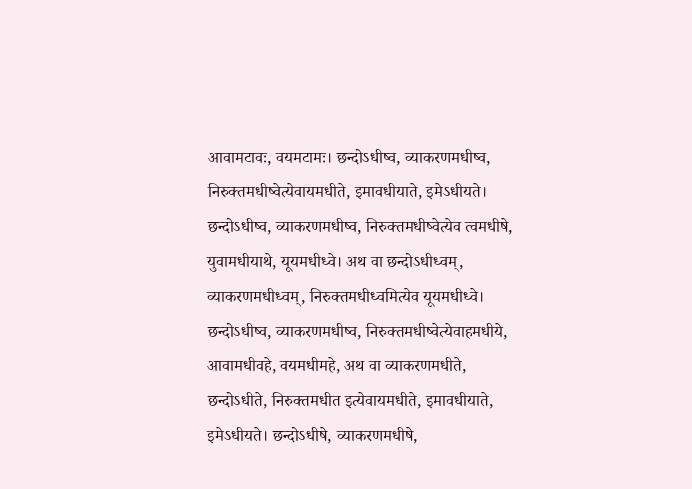आवामटावः, वयमटामः। छन्दोऽधीष्व, व्याकरणमधीष्व, निरुक्तमधीष्वेत्येवायमधीते, इमावधीयाते, इमेऽधीयते। छन्दोऽधीष्व, व्याकरणमधीष्व, निरुक्तमधीष्वेत्येव त्वमधीषे, युवामधीयाथे, यूयमधीध्वे। अथ वा छन्दोऽधीध्वम्, व्याकरणमधीध्वम्, निरुक्तमधीध्वमित्येव यूयमधीध्वे। छन्दोऽधीष्व, व्याकरणमधीष्व, निरुक्तमधीष्वेत्येवाहमधीये, आवामधीवहे, वयमधीमहे, अथ वा व्याकरणमधीते, छन्दोऽधीते, निरुक्तमधीत इत्येवायमधीते, इमावधीयाते, इमेऽधीयते। छन्दोऽधीषे, व्याकरणमधीषे,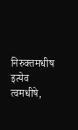निरुक्तमधीष इत्येव त्वमधीषे,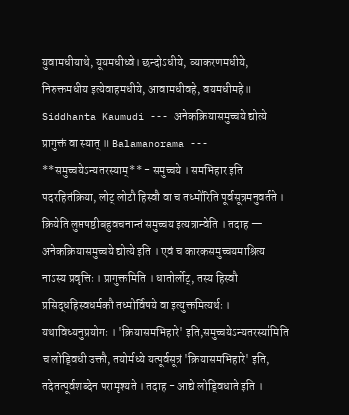युवामधीयाथे, यूयमधीध्वे। छन्दोऽधीये, व्याकरणमधीये, निरुक्तमधीय इत्येवाहमधीये, आवामधीवहे, वयमधीमहे॥ Siddhanta Kaumudi --- अनेकक्रियासमुच्चये द्योत्ये प्रागुक्तं वा स्यात् ॥ Balamanorama --- **समुच्चयेऽन्यतरस्याम्** - समुच्चये । समभिहार इति पदरहितंक्रिया, लोट् लोटौ हिस्वौ वा च तध्मो॑रिति पूर्वसूत्रमनुवर्तते । क्रियेति लुप्तषष्ठीबहुवचनान्तं समुच्चय इत्यत्रान्वेति । तदाह — अनेकक्रियासमुच्चये द्योत्ये इति । एवं च कारकसमुच्चयमाश्रित्य नाऽस्य प्रवृत्तिः । प्रागुक्तमिति । धातोर्लोट्, तस्य हिस्वौ प्रसिद्धहिस्वधर्मकौ तध्मोर्विषये वा इत्युक्तमित्यर्थः । यथाविध्यनुप्रयोगः । 'क्रियासमभिहारे' इति,समुच्चयेऽन्यतरस्या॑मिति च लोड्विधी उक्तौ, तयोर्मध्ये यत्पूर्वसूत्रं 'क्रियासमभिहारे' इति, तदेतत्पूर्वशब्देन परामृश्यते । तदाह - आद्ये लोड्विधाते इति ।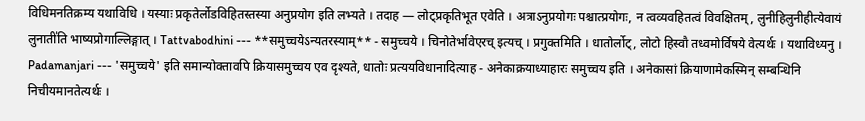विधिमनतिक्रम्य यथाविधि । यस्याः प्रकृतेर्लोडविहितस्तस्या अनुप्रयोग इति लभ्यते । तदाह — लोट्प्रकृतिभूत एवेति । अत्राऽनुप्रयोगः पश्चात्प्रयोगः, न त्वव्यवहितत्वं विवक्षितम्, लुनीहिलुनीहीत्येवायं लुनाती॑ति भाष्यप्रोगाल्लिङ्गात् । Tattvabodhini --- **समुच्चयेऽन्यतरस्याम्** - समुच्चये । चिनोतेर्भावेएरच् इत्यच् । प्रगुक्तमिति । धातोर्लोट्, लोटो हिस्वौ तध्वमोर्विषये वेत्यर्थः । यथाविध्यनु । Padamanjari --- 'समुच्चये' इति समान्योक्तावपि क्रियासमुच्चय एव दृश्यते, धातोः प्रत्ययविधानादित्याह - अनेकाक्रयाध्याहारः समुच्चय इति । अनेकासां क्रियाणामेकस्मिन् सम्बन्धिनि निचीयमानतेत्यर्थः ।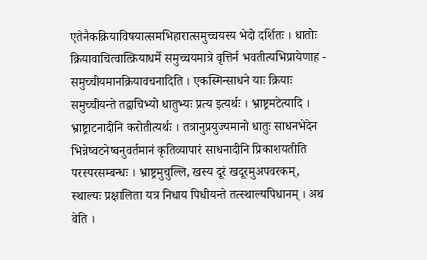एतेनैकक्रियाविषयात्समभिहारात्समुच्चयस्य भेदो दर्शितः । धातोः क्रियावाचित्वात्क्रियाधर्मे समुच्चयमात्रे वृत्तिर्न भवतीत्यभिप्रायेणाह - समुच्चीयमानक्रियावचनादिति । एकस्मिन्साधने याः क्रियाः समुच्चीयन्ते तद्वाचिभ्यो धातुभ्यः प्रत्य इत्यर्थः । भ्राष्ट्रमटेत्यादि । भ्राष्ट्राटनादीनि करोतीत्यर्थः । तत्रानुप्रयुज्यमानो धातुः साधनभेदेन भिन्नेष्वटनेष्वनुवर्तमानं कृतिव्यापारं साधनादीनि प्रिकाशयतीति परस्परसम्बन्धः । भ्राष्ट्रमुचुल्लि, खस्य दूरं खदूरमुअपवरकम्, स्थाल्यः प्रक्षालिता यत्र निधाय पिधीयन्ते तत्स्थाल्यपिधानम् । अथ वेति ।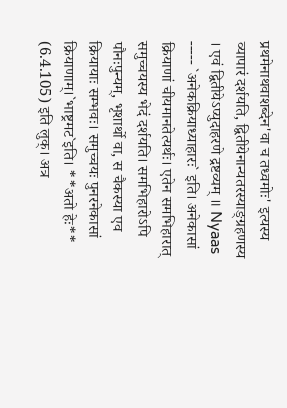प्रथमेनाथवाशब्देन'वा च तध्वमोः' इत्यस्य व्यापारं दर्शयति, द्वितीयेनान्यतरस्याङ्ग्रहणस्य । एवं द्वितीयेऽप्युदाहरणे द्रष्टव्यम् ॥ Nyaas ----- `अनेकक्रियाध्याहारः` इति। अनेकासां क्रियाणां चीयमानतेत्यर्थः। एतेन समभिहारात् समुच्चयस्य भेदं दर्शयति। समभिहारोऽपि पौनःपुन्यम्, भृशार्थो वा, स चैकस्या एव क्रियायाः सम्भवः। समुच्चयः पुनरनेकासां क्रियाणाम्।`भाष्ट्रमट`इति। **अतो हेः** (6.4.105) इति लुक्। अत्र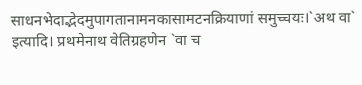साधनभेदाद्भेदमुपागतानामनकासामटनक्रियाणां समुच्चयः।`अथ वा` इत्यादि। प्रथमेनाथ वेतिग्रहणेन `वा च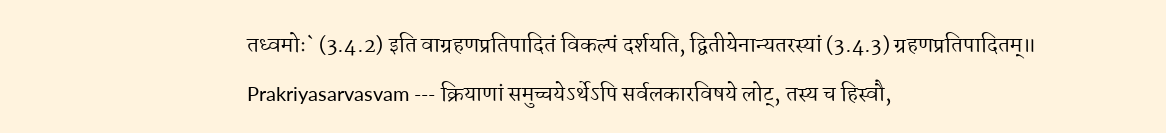तध्वमोः` (3.4.2) इति वाग्रहणप्रतिपादितं विकल्पं दर्शयति, द्वितीयेनान्यतरस्यां (3.4.3) ग्रहणप्रतिपादितम्॥ Prakriyasarvasvam --- क्रियाणां समुच्चयेऽर्थेऽपि सर्वलकारविषये लोट्, तस्य च हिस्वौ,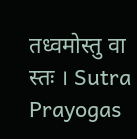तध्वमोस्तु वा स्तः । Sutra Prayogas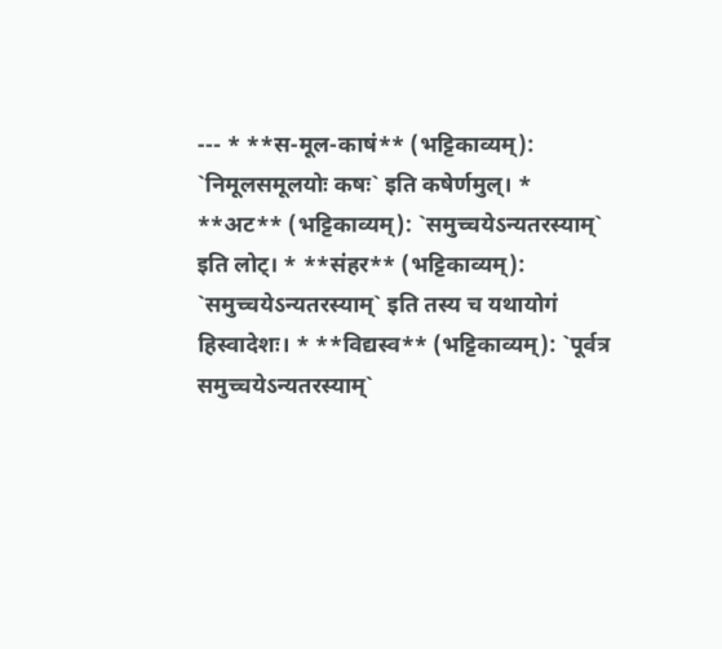--- * **स-मूल-काषं** (भट्टिकाव्यम्): `निमूलसमूलयोः कषः` इति कषेर्णमुल्। * **अट** (भट्टिकाव्यम्): `समुच्चयेऽन्यतरस्याम्` इति लोट्। * **संहर** (भट्टिकाव्यम्): `समुच्चयेऽन्यतरस्याम्` इति तस्य च यथायोगं हिस्वादेशः। * **विद्यस्व** (भट्टिकाव्यम्): `पूर्वत्र समुच्चयेऽन्यतरस्याम्`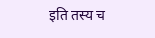इति तस्य च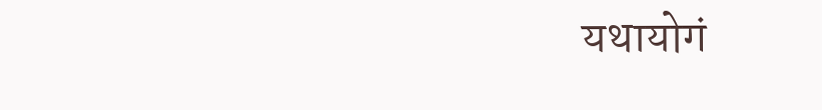यथायोगं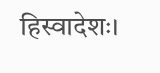हिस्वादेशः।